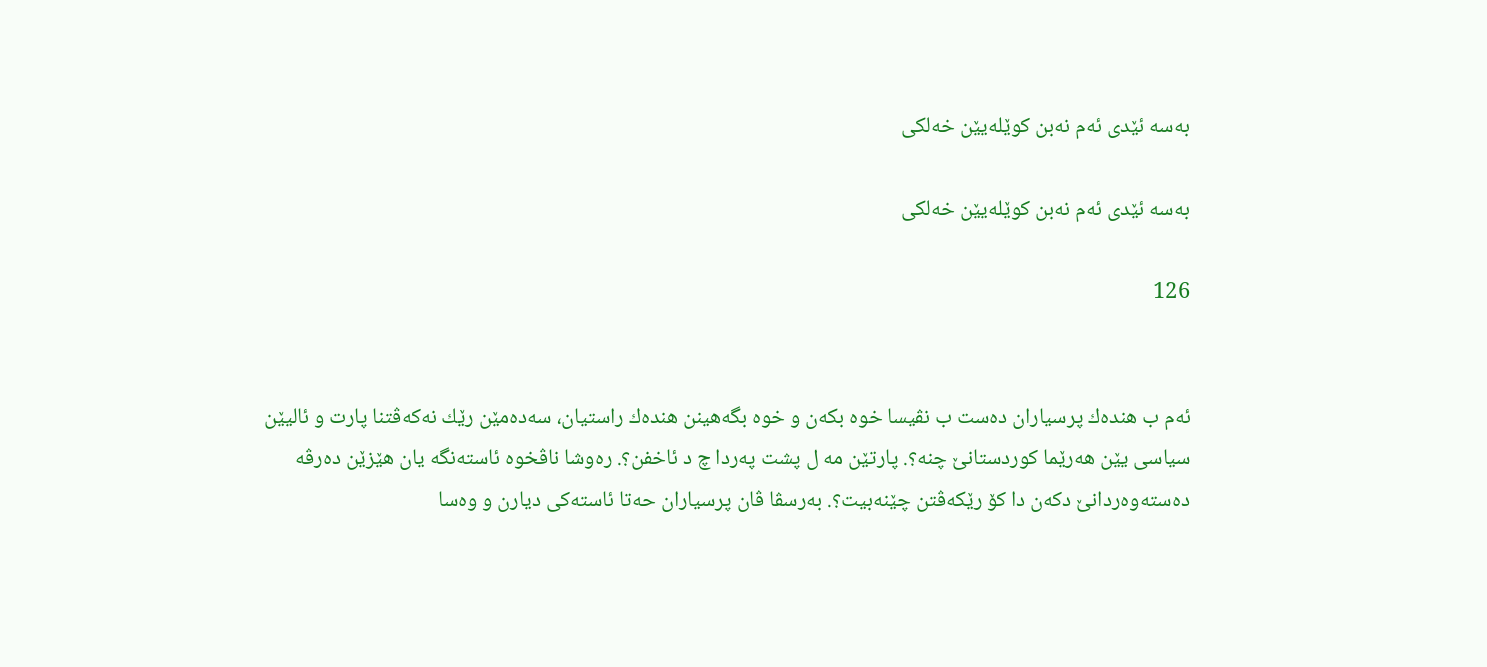به‌سه‌ ئێدى ئه‌م نه‌بن كوێله‌یێن خه‌لكى

به‌سه‌ ئێدى ئه‌م نه‌بن كوێله‌یێن خه‌لكى

126


ئه‌م ب هنده‌ك پرسیاران ده‌ست ب نڤیسا خوه‌ بكه‌ن و خوه‌ بگه‌هینن هنده‌ك راستیان، سه‌ده‌مێن رێك نه‌كه‌ڤتنا پارت و ئالیێن سیاسى یێن هه‌رێما كوردستانێ چنه‌؟. پارتێن مه‌ ل پشت په‌ردا چ د ئاخفن؟. ره‌وشا ناڤخوه‌ ئاسته‌نگه‌ یان هێزێن ده‌رڤه‌ ده‌سته‌وه‌ردانێ دكه‌ن دا كۆ رێكه‌ڤتن چێنه‌بیت؟. به‌رسڤا ڤان پرسیاران حه‌تا ئاسته‌كى دیارن و وه‌سا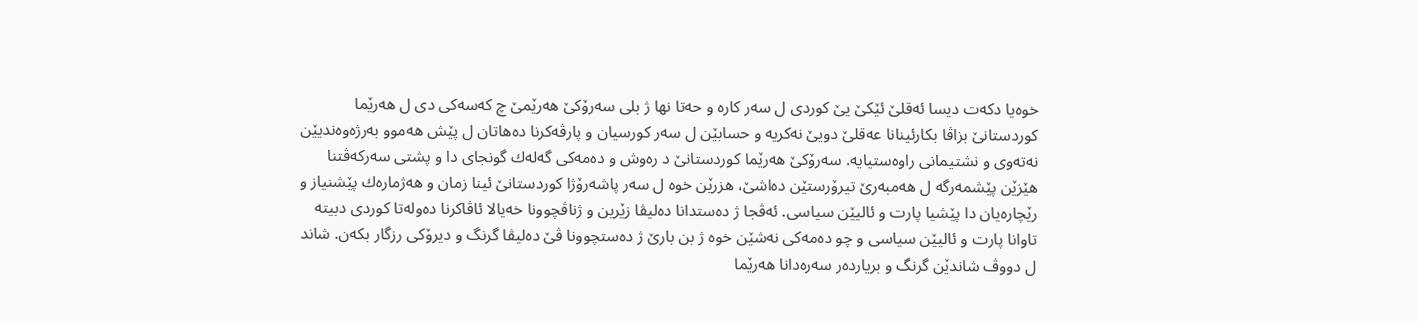خوه‌یا دكه‌ت دیسا ئه‌قلێ ئێكێ یێ كوردى ل سه‌ر كاره‌ و حه‌تا نها ژ بلى سه‌رۆكێ هه‌رێمێ چ كه‌سه‌كى دى ل هه‌رێما كوردستانێ بزاڤا بكارئینانا عه‌قلێ دویێ نه‌كریه‌ و حسابێن ل سه‌ر كورسیان و پارڤه‌كرنا ده‌هاتان ل پێش هه‌موو به‌رژه‌وه‌ندیێن نه‌ته‌وى و نشتیمانى راوه‌ستیایه‌. سه‌رۆكێ هه‌رێما كوردستانێ د ره‌وش و ده‌مه‌كى گه‌له‌ك گونجاى دا و پشتى سه‌ركه‌ڤتنا هێزێن پێشمه‌رگه‌ ل هه‌مبه‌رێ تیرۆرستێن ده‌اشێ، هزرێن خوه‌ ل سه‌ر پاشه‌رۆژا كوردستانێ ئینا زمان و هه‌ژماره‌ك پێشنیاز و رێچاره‌یان دا پێشیا پارت و ئالیێن سیاسی. ئه‌ڤجا ژ ده‌ستدانا ده‌لیڤا زێرین و ژناڤچوونا خه‌یالا ئاڤاكرنا ده‌وله‌تا كوردى دبیته‌ تاوانا پارت و ئالیێن سیاسى و چو ده‌مه‌كى نه‌شێن خوه‌ ژ بن بارێ ژ ده‌ستچوونا ڤێ ده‌لیڤا گرنگ و دیرۆكى رزگار بكه‌ن. شاند ل دووڤ شاندێن گرنگ و بریارده‌ر سه‌ره‌دانا هه‌رێما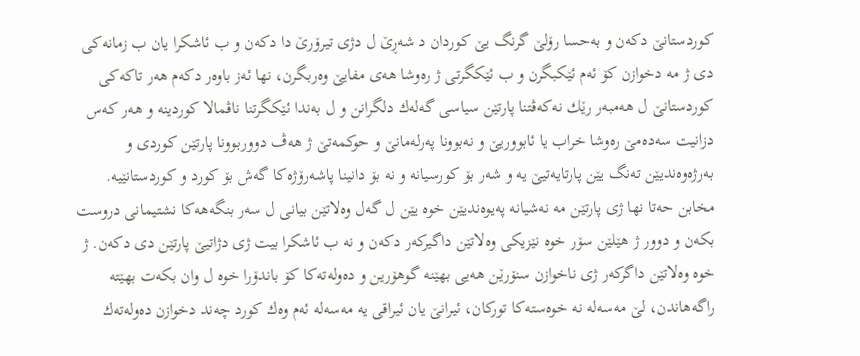كوردستانێ دكه‌ن و به‌حسا رۆلێ گرنگ یێ كوردان د شه‌ڕێ ل دژى تیرۆرێ دا دكه‌ن و ب ئاشكرا یان ب زمانه‌كى دى ژ مه‌ دخوازن كۆ ئه‌م ئێكبگرن و ب ئێكگرتى ژ ره‌وشا هه‌ى مفایێ وه‌ربگرن، نها ئه‌ز باوه‌ر دكه‌م هه‌ر تاكه‌كى كوردستانێ ل هه‌مبه‌ر رێك نه‌كه‌ڤتنا پارتێن سیاسى گه‌له‌ك دلگرانن و ل به‌ندا ئێكگرتنا ناڤمالا كوردینه‌ و هه‌ر كه‌س دزانیت سه‌ده‌مێ ره‌وشا خراب یا ئابووریێ و نه‌بوونا په‌رله‌مانێ و حوكمه‌تێ ژ هه‌ڤ دووربوونا پارتێن كوردى و به‌رژه‌وه‌ندیێن ته‌نگ یێن پارتایه‌تیێ یه‌ و شه‌ر بۆ كورسیانه‌ و نه‌ بۆ دانینا پاشه‌رۆژه‌كا گه‌ش بۆ كورد و كوردستانێیه‌. مخابن حه‌تا نها ژى پارتێن مه‌ نه‌شیانه‌ په‌یوه‌ندیێن خوه‌ یێن ل گه‌ل وه‌لاتێن بیانى ل سه‌ر بنگه‌هه‌كا نشتیمانى دروست بكه‌ن و دوور ژ هێلێن سۆر خوه‌ نێزیكى وه‌لاتێن داگیركه‌ر دكه‌ن و نه‌ ب ئاشكرا بیت ژى دژاتیێ پارتێن دى دكه‌ن. ژ خوه‌ وه‌لاتێن داگركه‌ر ژى ناخوازن سنۆرێن هه‌یى بهێنه‌ گوهۆرین و ده‌وله‌ته‌كا كۆ باندۆرا خوه‌ ل وان بكه‌ت بهێته‌ راگه‌هاندن، لێ مه‌سه‌له‌ نه‌ خوه‌سته‌كا توركان، ئیرانێ یان ئیراقی یه‌ مه‌سه‌له‌ ئه‌م وه‌ك كورد چه‌ند دخوازن ده‌وله‌ته‌ك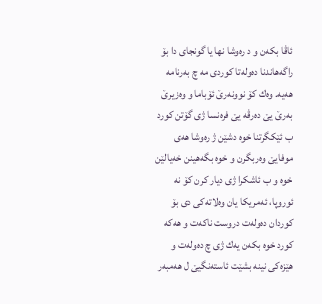ئاڤا بكه‌ن و د ره‌وشا نها یا گونجاى دا بۆ راگه‌هاندنا ده‌وله‌تا كوردى مه‌ چ به‌رنامه‌ هه‌یه‌. وه‌ك كۆ نوونه‌رێ ئۆباما و وه‌زیرێ به‌رێ یێ ده‌رڤه‌ یێ فره‌نسا ژى گۆتن كورد ب ئێكگرتنا خوه‌ دشێن ژ ره‌وشا هه‌ى موفایێ وه‌ربگرن و خوه‌ بگه‌هینن خه‌یالێن خوه‌ و ب ئاشكرا ژى دیار كرن كۆ نه‌ ئوروپا، ئه‌مریكا یان وه‌لاته‌كى دى بۆ كوردان ده‌وله‌ت دروست ناكه‌ت و هه‌كه‌ كورد خوه‌ بكه‌ن یه‌ك ژى چ ده‌وله‌ت و هێزه‌كى نینه‌ بشێت ئاسته‌نگیێ ل هه‌مبه‌ر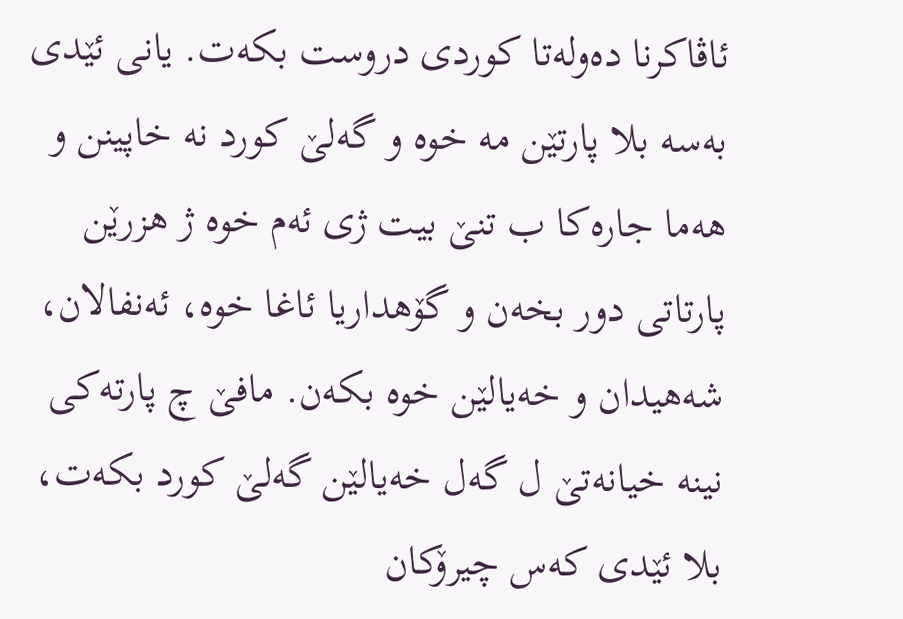ئاڤاكرنا ده‌وله‌تا كوردى دروست بكه‌ت. یانى ئێدى به‌سه‌ بلا پارتێن مه‌ خوه‌ و گه‌لێ كورد نه‌ خاپینن و هه‌ما جاره‌كا ب تنێ بیت ژى ئه‌م خوه‌ ژ هزرێن پارتاتى دور بخه‌ن و گۆهداریا ئاغا خوه‌، ئه‌نفالان، شه‌هیدان و خه‌یالێن خوه‌ بكه‌ن. مافێ چ پارته‌كى نینه‌ خیانه‌تێ ل گه‌ل خه‌یالێن گه‌لێ كورد بكه‌ت، بلا ئێدى كه‌س چیرۆكان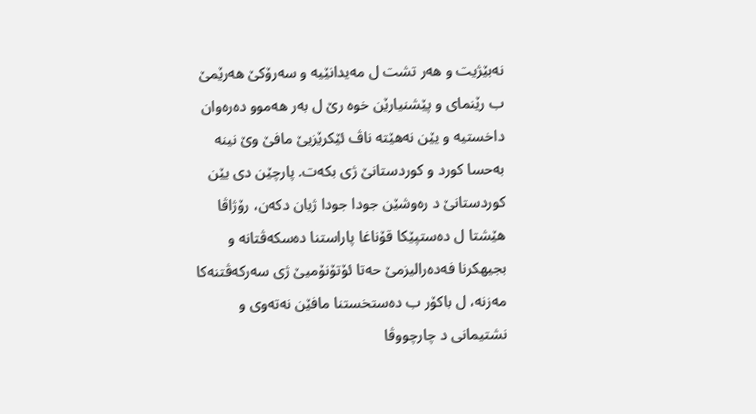نه‌بێژیت و هه‌ر تشت ل مه‌یدانێیه‌ و سه‌رۆكێ هه‌رێمێ ب رێنماى و پێشنیارێن خوه‌ رێ ل به‌ر هه‌موو ده‌ره‌وان داخستیه‌ و یێن نه‌هێته‌ ناڤ ئێكرێزیێ مافێ وێ نینه‌ به‌حسا كورد و كوردستانێ ژى بكه‌ت. پارچێن دى یێن كوردستانێ د ره‌وشێن جودا جودا ژیان دكه‌ن، رۆژاڤا هێشتا ل ده‌ستپێكا قۆناغا پاراستنا ده‌سكه‌ڤتانه‌ و بجیهكرنا فه‌ده‌رالیزمێ حه‌تا ئۆتۆنۆمیێ ژى سه‌ركه‌ڤتنه‌كا مه‌زنه‌، ل باكۆر ب ده‌ستخستنا مافێن نه‌ته‌وى و نشتیمانى د چارچووڤا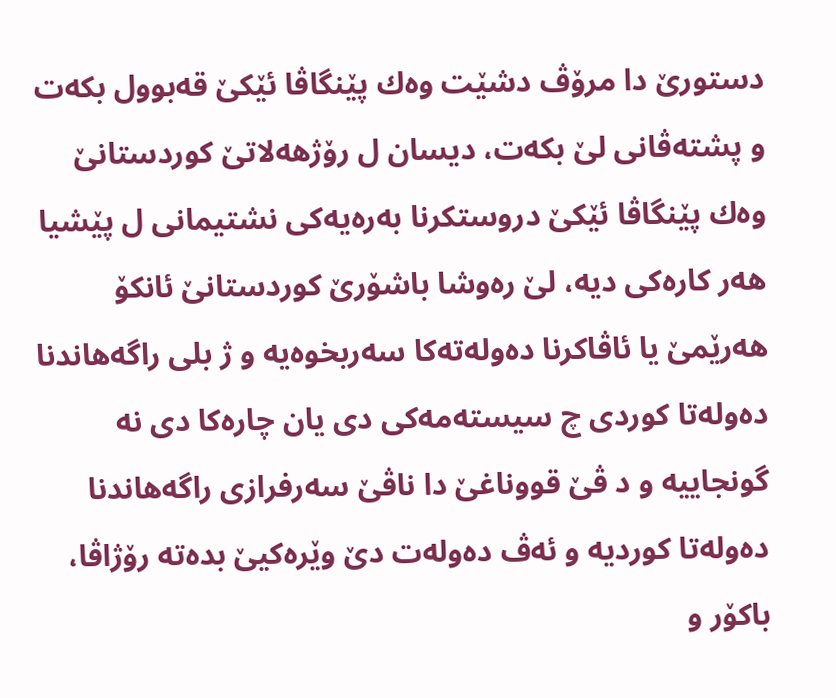دستورێ دا مرۆڤ دشێت وه‌ك پێنگاڤا ئێكێ قه‌بوول بكه‌ت و پشته‌ڤانى لێ بكه‌ت، دیسان ل رۆژهه‌لاتێ كوردستانێ وه‌ك پێنگاڤا ئێكێ دروستكرنا به‌ره‌یه‌كى نشتیمانى ل پێشیا هه‌ر كاره‌كى دیه‌، لێ ره‌وشا باشۆرێ كوردستانێ ئانكۆ هه‌رێمێ یا ئاڤاكرنا ده‌وله‌ته‌كا سه‌ربخوه‌یه‌ و ژ بلى راگه‌هاندنا ده‌وله‌تا كوردى چ سیسته‌مه‌كى دى یان چاره‌كا دى نه‌ گونجاییه‌ و د ڤێ قووناغێ دا ناڤێ سه‌رفرازى راگه‌هاندنا ده‌وله‌تا كوردیه‌ و ئه‌ڤ ده‌وله‌ت دێ وێره‌كیێ بده‌ته‌ رۆژاڤا، باكۆر و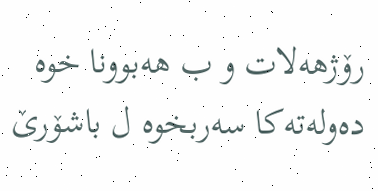رۆژهه‌لات و ب هه‌بوونا خوه‌ ده‌وله‌ته‌كا سه‌ربخوه‌ ل باشۆرێ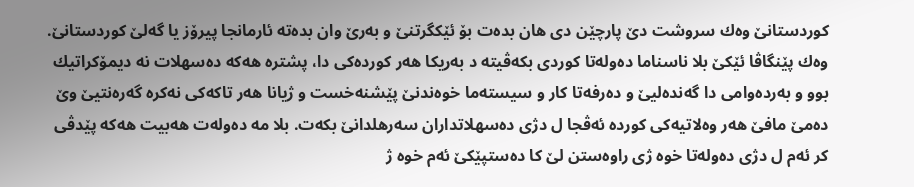كوردستانێ وه‌ك سروشت دێ پارچێن دى هان بده‌ت بۆ ئێكگرتنێ و به‌رێ وان بده‌ته‌ ئارمانجا پیرۆز یا گه‌لێ كوردستانێ. وه‌ك پێنگاڤا ئێكێ بلا ناسناما ده‌وله‌تا كوردى بكه‌ڤیته‌ د به‌ریكا هه‌ر كورده‌كى دا، پشتره‌ هه‌كه‌ ده‌سهلات نه‌ دیمۆكراتیك بوو و به‌رده‌وامى دا گه‌نده‌لیێ و ده‌رفه‌تا كار و سیسته‌ما خوه‌ندنێ پێشنه‌خست و ژیانا هه‌ر تاكه‌كى نه‌كره‌ گه‌ره‌نتیێ وێ ده‌مێ مافێ هه‌ر وه‌لاتیه‌كى كورده‌ ئه‌ڤجا ل دژى ده‌سهلاتداران سه‌رهلدانێ بكه‌ت. بلا مه‌ ده‌وله‌ت هه‌بیت هه‌كه‌ پێدڤى كر ئه‌م ل دژى ده‌وله‌تا خوه‌ ژى راوه‌ستن لێ كا ده‌ستپێكێ ئه‌م خوه‌ ژ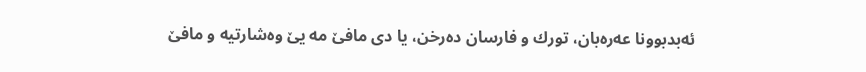ئه‌بدبوونا عه‌ره‌بان، تورك و فارسان ده‌رخن، یا دى مافێ مه‌ یێ وه‌شارتیه‌ و مافێ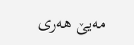مه‌یێ هه‌رى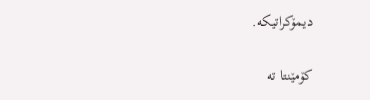دیمۆكراتیكه‌.

کۆمێنتا تە